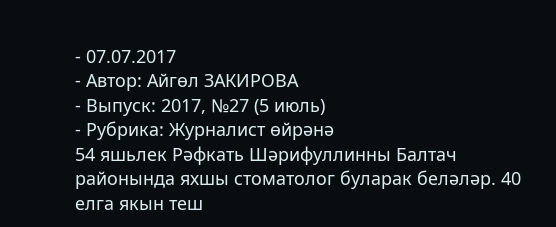- 07.07.2017
- Автор: Айгөл ЗАКИРОВА
- Выпуск: 2017, №27 (5 июль)
- Рубрика: Журналист өйрәнә
54 яшьлек Рәфкать Шәрифуллинны Балтач районында яхшы стоматолог буларак беләләр. 40 елга якын теш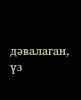дәвалаган, үз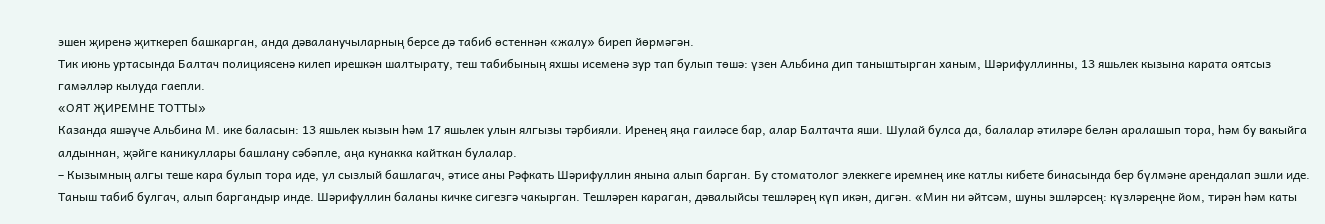эшен җиренә җиткереп башкарган, анда дәваланучыларның берсе дә табиб өстеннән «жалу» биреп йөрмәгән.
Тик июнь уртасында Балтач полициясенә килеп ирешкән шалтырату, теш табибының яхшы исеменә зур тап булып төшә: үзен Альбина дип таныштырган ханым, Шәрифуллинны, 13 яшьлек кызына карата оятсыз гамәлләр кылуда гаепли.
«ОЯТ ҖИРЕМНЕ ТОТТЫ»
Казанда яшәүче Альбина М. ике баласын: 13 яшьлек кызын һәм 17 яшьлек улын ялгызы тәрбияли. Иренең яңа гаиләсе бар, алар Балтачта яши. Шулай булса да, балалар әтиләре белән аралашып тора, һәм бу вакыйга алдыннан, җәйге каникуллары башлану сәбәпле, аңа кунакка кайткан булалар.
– Кызымның алгы теше кара булып тора иде, ул сызлый башлагач, әтисе аны Рәфкать Шәрифуллин янына алып барган. Бу стоматолог элеккеге иремнең ике катлы кибете бинасында бер бүлмәне арендалап эшли иде. Таныш табиб булгач, алып баргандыр инде. Шәрифуллин баланы кичке сигезгә чакырган. Тешләрен караган, дәвалыйсы тешләрең күп икән, дигән. «Мин ни әйтсәм, шуны эшләрсең: күзләреңне йом, тирән һәм каты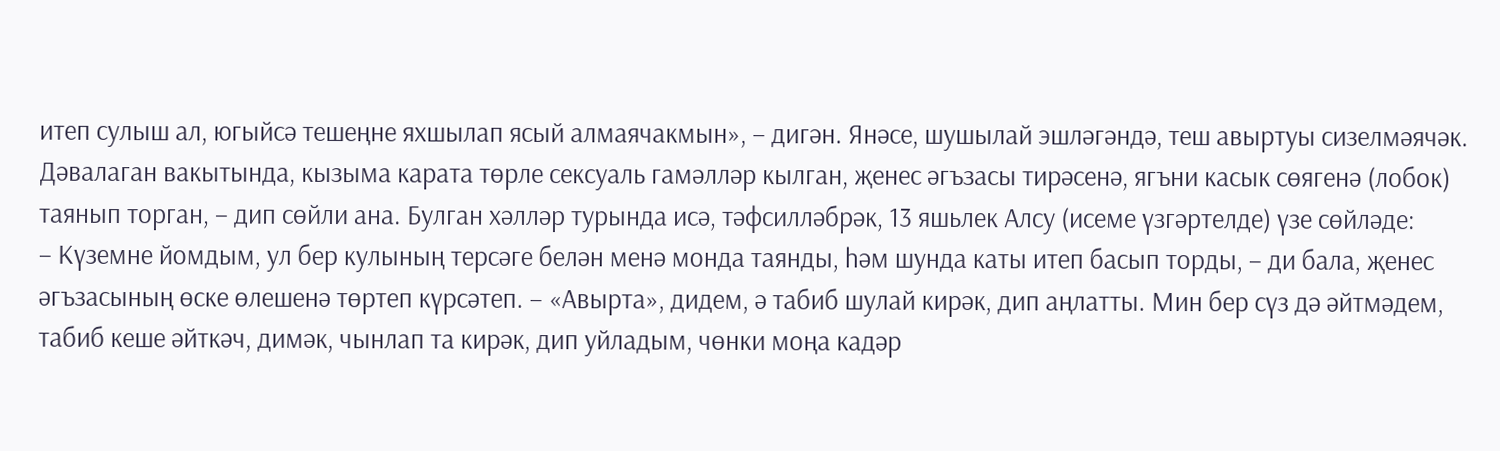итеп сулыш ал, югыйсә тешеңне яхшылап ясый алмаячакмын», – дигән. Янәсе, шушылай эшләгәндә, теш авыртуы сизелмәячәк. Дәвалаган вакытында, кызыма карата төрле сексуаль гамәлләр кылган, җенес әгъзасы тирәсенә, ягъни касык сөягенә (лобок) таянып торган, – дип сөйли ана. Булган хәлләр турында исә, тәфсилләбрәк, 13 яшьлек Алсу (исеме үзгәртелде) үзе сөйләде:
– Күземне йомдым, ул бер кулының терсәге белән менә монда таянды, һәм шунда каты итеп басып торды, – ди бала, җенес әгъзасының өске өлешенә төртеп күрсәтеп. – «Авырта», дидем, ә табиб шулай кирәк, дип аңлатты. Мин бер сүз дә әйтмәдем, табиб кеше әйткәч, димәк, чынлап та кирәк, дип уйладым, чөнки моңа кадәр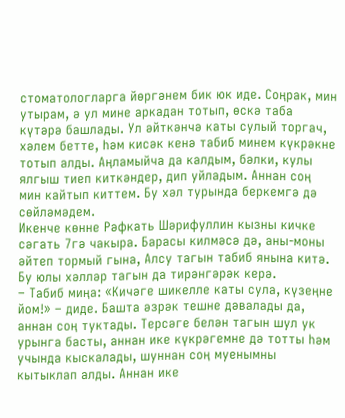стоматологларга йөргәнем бик юк иде. Соңрак, мин утырам, ә ул мине аркадан тотып, өскә таба күтәрә башлады. Ул әйткәнчә каты сулый торгач, хәлем бетте, һәм кисәк кенә табиб минем күкрәкне тотып алды. Аңламыйча да калдым, бәлки, кулы ялгыш тиеп киткәндер, дип уйладым. Аннан соң мин кайтып киттем. Бу хәл турында беркемгә дә сөйләмәдем.
Икенче көнне Рәфкать Шәрифуллин кызны кичке сәгать 7гә чакыра. Барасы килмәсә дә, аны-моны әйтеп тормый гына, Алсу тагын табиб янына китә. Бу юлы хәлләр тагын да тирәнгәрәк керә.
– Табиб миңа: «Кичәге шикелле каты сула, күзеңне йом!» – диде. Башта әзрәк тешне дәвалады да, аннан соң туктады. Терсәге белән тагын шул ук урынга басты, аннан ике күкрәгемне дә тотты һәм учында кыскалады, шуннан соң муенымны кытыклап алды. Аннан ике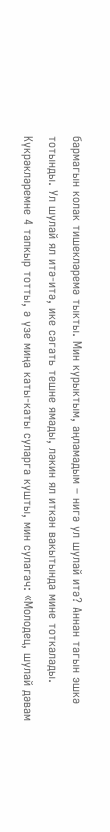бармагын колак тишекләремә тыкты. Мин курыктым, аңламадым – нигә ул шулай итә? Аннан тагын эшкә тотынды. Ул шулай ял итә-итә, ике сәгать тешне ямады, ләкин ял иткән вакытында мине тоткалады. Күкрәкләремне 4 тапкыр тотты, ә үзе миңа каты-каты суларга кушты, мин сулагач: «Молодец, шулай дәвам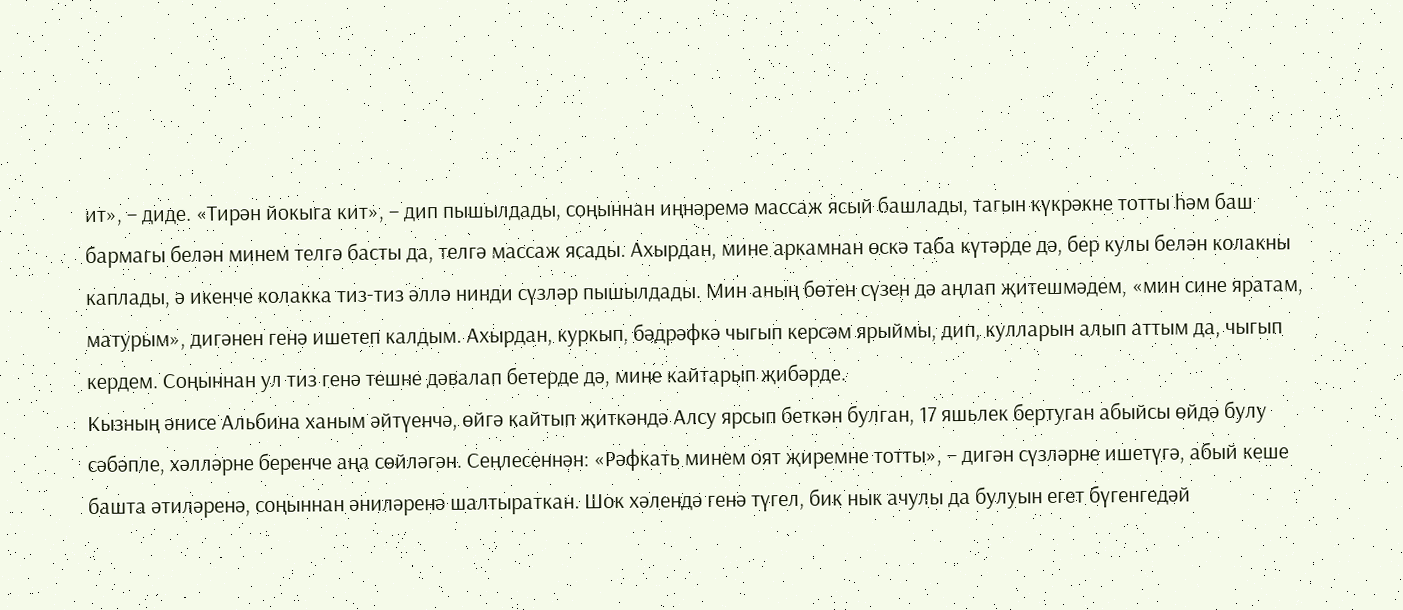ит», – диде. «Тирән йокыга кит», – дип пышылдады, соңыннан иңнәремә массаж ясый башлады, тагын күкрәкне тотты һәм баш бармагы белән минем телгә басты да, телгә массаж ясады. Ахырдан, мине аркамнан өскә таба күтәрде дә, бер кулы белән колакны каплады, ә икенче колакка тиз-тиз әллә нинди сүзләр пышылдады. Мин аның бөтен сүзен дә аңлап җитешмәдем, «мин сине яратам, матурым», дигәнен генә ишетеп калдым. Ахырдан, куркып, бәдрәфкә чыгып керсәм ярыймы, дип, кулларын алып аттым да, чыгып кердем. Соңыннан ул тиз генә тешне дәвалап бетерде дә, мине кайтарып җибәрде.
Кызның әнисе Альбина ханым әйтүенчә, өйгә кайтып җиткәндә Алсу ярсып беткән булган, 17 яшьлек бертуган абыйсы өйдә булу сәбәпле, хәлләрне беренче аңа сөйләгән. Сеңлесеннән: «Рәфкать минем оят җиремне тотты», – дигән сүзләрне ишетүгә, абый кеше башта әтиләренә, соңыннан әниләренә шалтыраткан. Шок хәлендә генә түгел, бик нык ачулы да булуын егет бүгенгедәй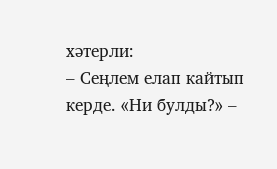хәтерли:
– Сеңлем елап кайтып керде. «Ни булды?» –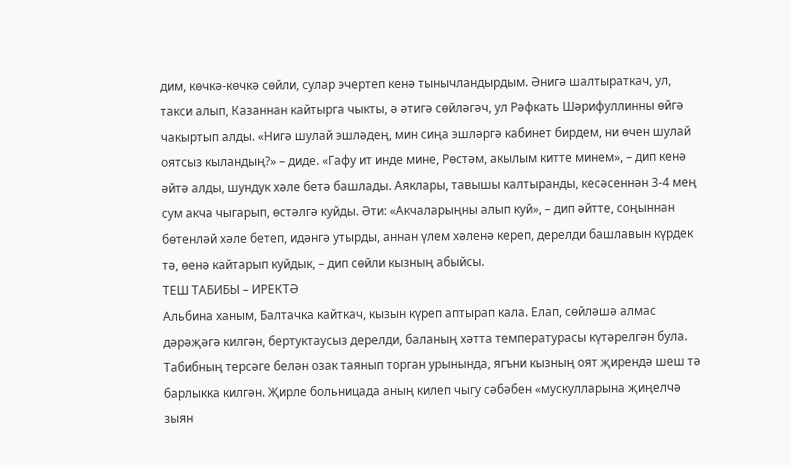дим, көчкә-көчкә сөйли, сулар эчертеп кенә тынычландырдым. Әнигә шалтыраткач, ул, такси алып, Казаннан кайтырга чыкты, ә әтигә сөйләгәч, ул Рәфкать Шәрифуллинны өйгә чакыртып алды. «Нигә шулай эшләдең, мин сиңа эшләргә кабинет бирдем, ни өчен шулай оятсыз кыландың?» – диде. «Гафу ит инде мине, Рөстәм, акылым китте минем», – дип кенә әйтә алды, шундук хәле бетә башлады. Аяклары, тавышы калтыранды, кесәсеннән 3-4 мең сум акча чыгарып, өстәлгә куйды. Әти: «Акчаларыңны алып куй», – дип әйтте, соңыннан бөтенләй хәле бетеп, идәнгә утырды, аннан үлем хәленә кереп, дерелди башлавын күрдек тә, өенә кайтарып куйдык, – дип сөйли кызның абыйсы.
ТЕШ ТАБИБЫ – ИРЕКТӘ
Альбина ханым, Балтачка кайткач, кызын күреп аптырап кала. Елап, сөйләшә алмас дәрәҗәгә килгән, бертуктаусыз дерелди, баланың хәтта температурасы күтәрелгән була. Табибның терсәге белән озак таянып торган урынында, ягъни кызның оят җирендә шеш тә барлыкка килгән. Җирле больницада аның килеп чыгу сәбәбен «мускулларына җиңелчә зыян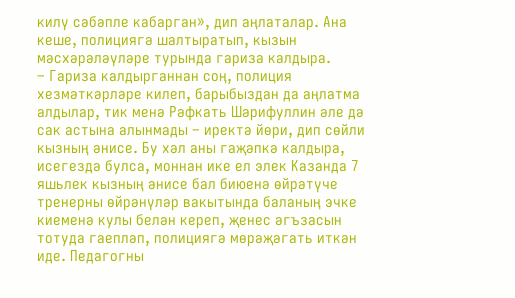килү сәбәпле кабарган», дип аңлаталар. Ана кеше, полициягә шалтыратып, кызын мәсхәрәләүләре турында гариза калдыра.
– Гариза калдырганнан соң, полиция хезмәткәрләре килеп, барыбыздан да аңлатма алдылар, тик менә Рәфкать Шәрифуллин әле дә сак астына алынмады – иректә йөри, дип сөйли кызның әнисе. Бу хәл аны гаҗәпкә калдыра, исегездә булса, моннан ике ел элек Казанда 7 яшьлек кызның әнисе бал биюенә өйрәтүче тренерны өйрәнүләр вакытында баланың эчке киеменә кулы белән кереп, җенес әгъзасын тотуда гаепләп, полициягә мөрәҗәгать иткән иде. Педагогны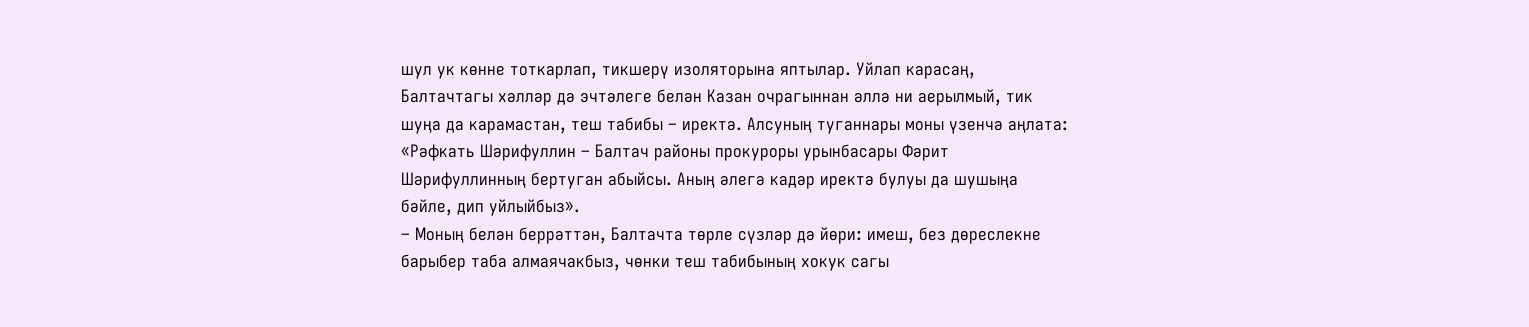шул ук көнне тоткарлап, тикшерү изоляторына яптылар. Уйлап карасаң, Балтачтагы хәлләр дә эчтәлеге белән Казан очрагыннан әллә ни аерылмый, тик шуңа да карамастан, теш табибы – иректә. Алсуның туганнары моны үзенчә аңлата: «Рәфкать Шәрифуллин – Балтач районы прокуроры урынбасары Фәрит Шәрифуллинның бертуган абыйсы. Аның әлегә кадәр иректә булуы да шушыңа бәйле, дип уйлыйбыз».
– Моның белән беррәттән, Балтачта төрле сүзләр дә йөри: имеш, без дөреслекне барыбер таба алмаячакбыз, чөнки теш табибының хокук сагы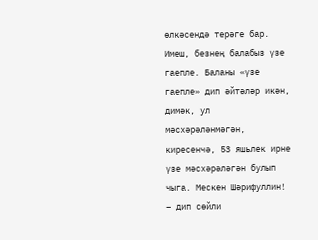өлкәсендә терәге бар. Имеш, безнең балабыз үзе гаепле. Баланы «үзе гаепле» дип әйтәләр икән, димәк, ул мәсхәрәләнмәгән, киресенчә, 53 яшьлек ирне үзе мәсхәрәләгән булып чыга. Мескен Шәрифуллин! – дип сөйли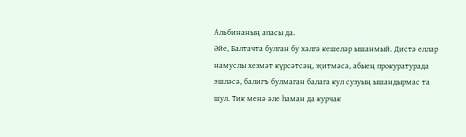Альбинаның апасы да.
Әйе, Балтачта булган бу хәлгә кешеләр ышанмый. Дистә еллар намуслы хезмәт күрсәтсәң, җитмәсә, абыең прокуратурада эшләсә, балигъ булмаган балага кул сузуың ышандырмас та шул. Тик менә әле һаман да курчак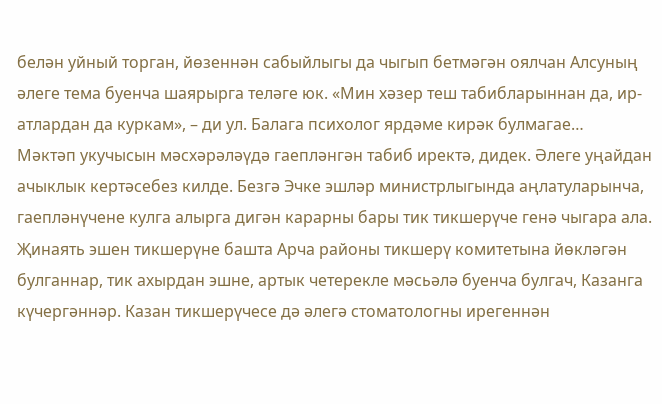белән уйный торган, йөзеннән сабыйлыгы да чыгып бетмәгән оялчан Алсуның әлеге тема буенча шаярырга теләге юк. «Мин хәзер теш табибларыннан да, ир-атлардан да куркам», – ди ул. Балага психолог ярдәме кирәк булмагае…
Мәктәп укучысын мәсхәрәләүдә гаепләнгән табиб иректә, дидек. Әлеге уңайдан ачыклык кертәсебез килде. Безгә Эчке эшләр министрлыгында аңлатуларынча, гаепләнүчене кулга алырга дигән карарны бары тик тикшерүче генә чыгара ала. Җинаять эшен тикшерүне башта Арча районы тикшерү комитетына йөкләгән булганнар, тик ахырдан эшне, артык четерекле мәсьәлә буенча булгач, Казанга күчергәннәр. Казан тикшерүчесе дә әлегә стоматологны ирегеннән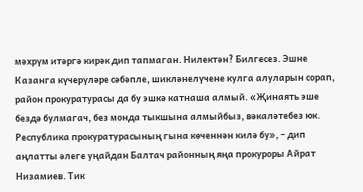мәхрүм итәргә кирәк дип тапмаган. Нилектән? Билгесез. Эшне Казанга күчерүләре сәбәпле, шикләнелүчене кулга алуларын сорап, район прокуратурасы да бу эшкә катнаша алмый. «Җинаять эше бездә булмагач, без монда тыкшына алмыйбыз, вәкаләтебез юк. Республика прокуратурасының гына көченнән килә бу», – дип аңлатты әлеге уңайдан Балтач районның яңа прокуроры Айрат Низамиев. Тик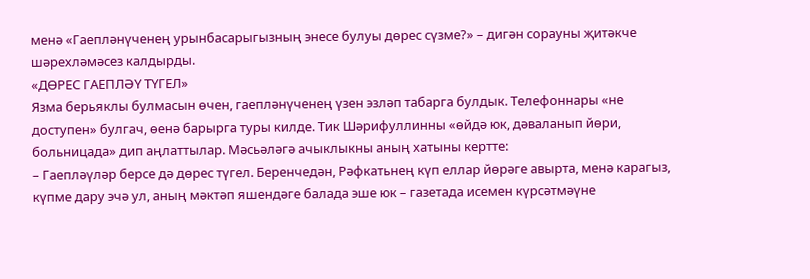менә «Гаепләнүченең урынбасарыгызның энесе булуы дөрес сүзме?» – дигән сорауны җитәкче шәрехләмәсез калдырды.
«ДӨРЕС ГАЕПЛӘҮ ТҮГЕЛ»
Язма берьяклы булмасын өчен, гаепләнүченең үзен эзләп табарга булдык. Телефоннары «не доступен» булгач, өенә барырга туры килде. Тик Шәрифуллинны «өйдә юк, дәваланып йөри, больницада» дип аңлаттылар. Мәсьәләгә ачыклыкны аның хатыны кертте:
– Гаепләүләр берсе дә дөрес түгел. Беренчедән, Рәфкатьнең күп еллар йөрәге авырта, менә карагыз, күпме дару эчә ул, аның мәктәп яшендәге балада эше юк – газетада исемен күрсәтмәүне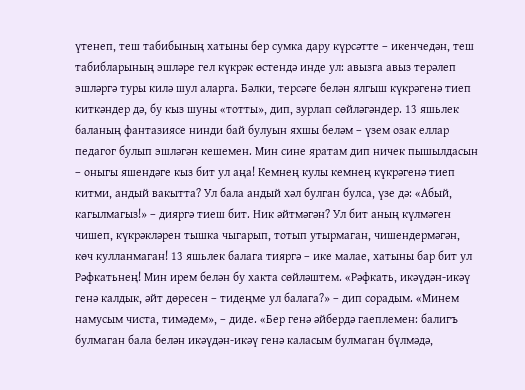үтенеп, теш табибының хатыны бер сумка дару күрсәтте – икенчедән, теш табибларының эшләре гел күкрәк өстендә инде ул: авызга авыз терәлеп эшләргә туры килә шул аларга. Бәлки, терсәге белән ялгыш күкрәгенә тиеп киткәндер дә, бу кыз шуны «тотты», дип, зурлап сөйләгәндер. 13 яшьлек баланың фантазиясе нинди бай булуын яхшы беләм – үзем озак еллар педагог булып эшләгән кешемен. Мин сине яратам дип ничек пышылдасын – оныгы яшендәге кыз бит ул аңа! Кемнең кулы кемнең күкрәгенә тиеп китми, андый вакытта? Ул бала андый хәл булган булса, үзе дә: «Абый, кагылмагыз!» – дияргә тиеш бит. Ник әйтмәгән? Ул бит аның күлмәген чишеп, күкрәкләрен тышка чыгарып, тотып утырмаган, чишендермәгән, көч кулланмаган! 13 яшьлек балага тияргә – ике малае, хатыны бар бит ул Рәфкатьнең! Мин ирем белән бу хакта сөйләштем. «Рәфкать, икәүдән-икәү генә калдык, әйт дөресен – тидеңме ул балага?» – дип сорадым. «Минем намусым чиста, тимәдем», – диде. «Бер генә әйбердә гаеплемен: балигъ булмаган бала белән икәүдән-икәү генә каласым булмаган бүлмәдә,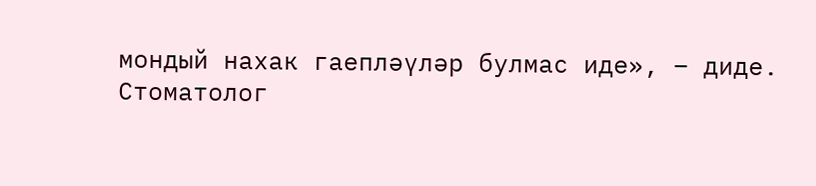мондый нахак гаепләүләр булмас иде», – диде.
Стоматолог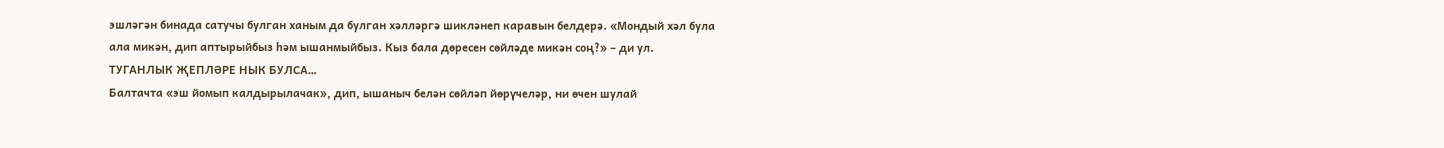эшләгән бинада сатучы булган ханым да булган хәлләргә шикләнеп каравын белдерә. «Мондый хәл була ала микән, дип аптырыйбыз һәм ышанмыйбыз. Кыз бала дөресен сөйләде микән соң?» – ди ул.
ТУГАНЛЫК ҖЕПЛӘРЕ НЫК БУЛСА…
Балтачта «эш йомып калдырылачак», дип, ышаныч белән сөйләп йөрүчеләр, ни өчен шулай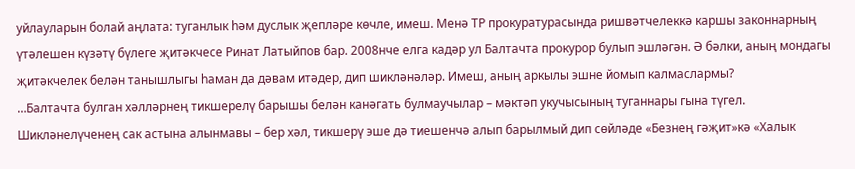уйлауларын болай аңлата: туганлык һәм дуслык җепләре көчле, имеш. Менә ТР прокуратурасында ришвәтчелеккә каршы законнарның үтәлешен күзәтү бүлеге җитәкчесе Ринат Латыйпов бар. 2008нче елга кадәр ул Балтачта прокурор булып эшләгән. Ә бәлки, аның мондагы җитәкчелек белән танышлыгы һаман да дәвам итәдер, дип шикләнәләр. Имеш, аның аркылы эшне йомып калмаслармы?
…Балтачта булган хәлләрнең тикшерелү барышы белән канәгать булмаучылар – мәктәп укучысының туганнары гына түгел. Шикләнелүченең сак астына алынмавы – бер хәл, тикшерү эше дә тиешенчә алып барылмый дип сөйләде «Безнең гәҗит»кә «Халык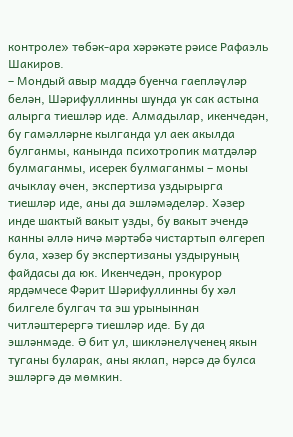контроле» төбәк-ара хәрәкәте рәисе Рафаэль Шакиров.
– Мондый авыр маддә буенча гаепләүләр белән, Шәрифуллинны шунда ук сак астына алырга тиешләр иде. Алмадылар, икенчедән, бу гамәлләрне кылганда ул аек акылда булганмы, канында психотропик матдәләр булмаганмы, исерек булмаганмы – моны ачыклау өчен, экспертиза уздырырга тиешләр иде, аны да эшләмәделәр. Хәзер инде шактый вакыт узды, бу вакыт эчендә канны әллә ничә мәртәбә чистартып өлгереп була, хәзер бу экспертизаны уздыруның файдасы да юк. Икенчедән, прокурор ярдәмчесе Фәрит Шәрифуллинны бу хәл билгеле булгач та эш урыныннан читләштерергә тиешләр иде. Бу да эшләнмәде. Ә бит ул, шикләнелүченең якын туганы буларак, аны яклап, нәрсә дә булса эшләргә дә мөмкин.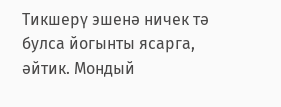Тикшерү эшенә ничек тә булса йогынты ясарга, әйтик. Мондый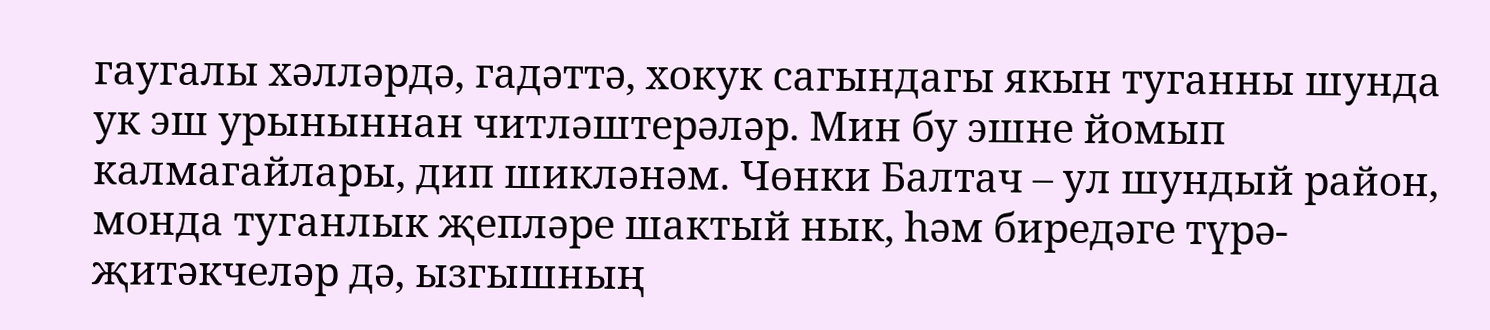гаугалы хәлләрдә, гадәттә, хокук сагындагы якын туганны шунда ук эш урыныннан читләштерәләр. Мин бу эшне йомып калмагайлары, дип шикләнәм. Чөнки Балтач – ул шундый район, монда туганлык җепләре шактый нык, һәм биредәге түрә-җитәкчеләр дә, ызгышның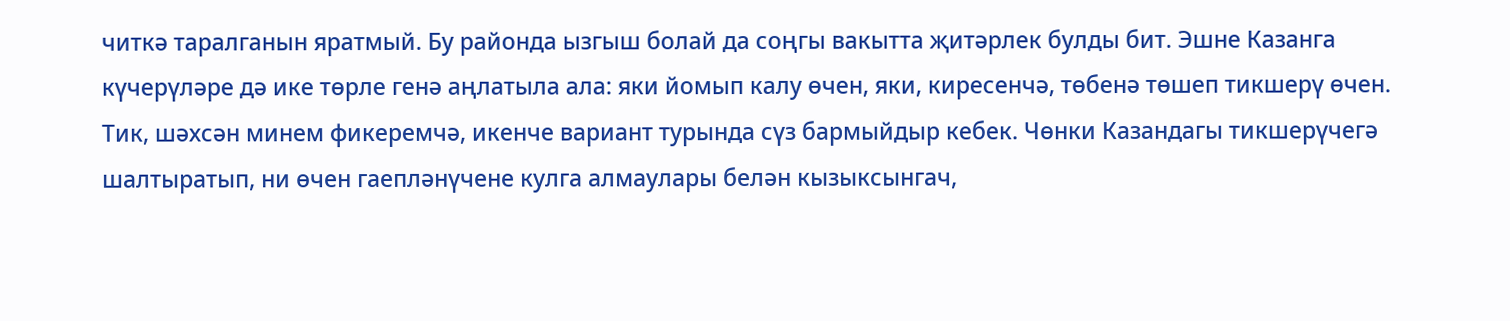читкә таралганын яратмый. Бу районда ызгыш болай да соңгы вакытта җитәрлек булды бит. Эшне Казанга күчерүләре дә ике төрле генә аңлатыла ала: яки йомып калу өчен, яки, киресенчә, төбенә төшеп тикшерү өчен. Тик, шәхсән минем фикеремчә, икенче вариант турында сүз бармыйдыр кебек. Чөнки Казандагы тикшерүчегә шалтыратып, ни өчен гаепләнүчене кулга алмаулары белән кызыксынгач,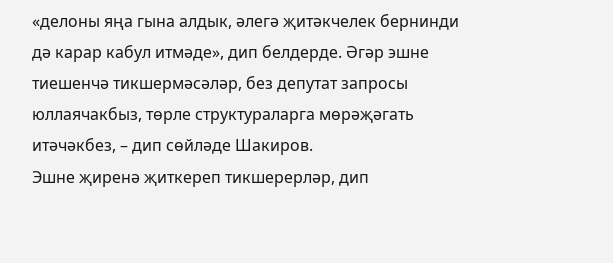«делоны яңа гына алдык, әлегә җитәкчелек бернинди дә карар кабул итмәде», дип белдерде. Әгәр эшне тиешенчә тикшермәсәләр, без депутат запросы юллаячакбыз, төрле структураларга мөрәҗәгать итәчәкбез, – дип сөйләде Шакиров.
Эшне җиренә җиткереп тикшерерләр, дип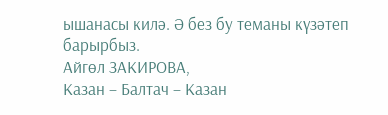ышанасы килә. Ә без бу теманы күзәтеп барырбыз.
Айгөл ЗАКИРОВА,
Казан – Балтач – Казан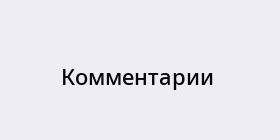Комментарии